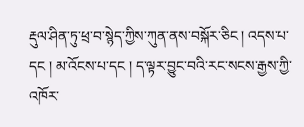རྡུལ་ཤིན་ཏུ་ཕྲ་བ་སྙེད་ཀྱིས་ཀུན་ནས་བསྐོར་ཅིང ། འདས་པ་དང ། མ་འོངས་པ་དང ། ད་ལྟར་བྱུང་བའི་རང་སངས་རྒྱས་ཀྱི་འཁོར་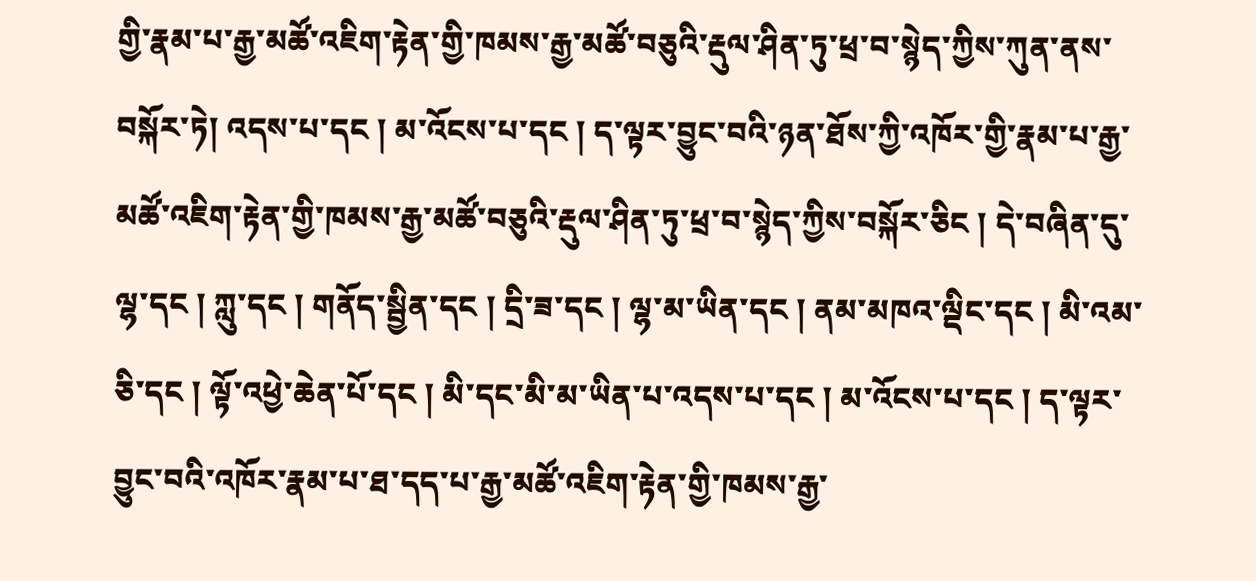གྱི་རྣམ་པ་རྒྱ་མཚོ་འཇིག་རྟེན་གྱི་ཁམས་རྒྱ་མཚོ་བཅུའི་རྡུལ་ཤིན་ཏུ་ཕྲ་བ་སྙེད་ཀྱིས་ཀུན་ནས་བསྐོར་ཏེ། འདས་པ་དང ། མ་འོངས་པ་དང ། ད་ལྟར་བྱུང་བའི་ཉན་ཐོས་ཀྱི་འཁོར་གྱི་རྣམ་པ་རྒྱ་མཚོ་འཇིག་རྟེན་གྱི་ཁམས་རྒྱ་མཚོ་བཅུའི་རྡུལ་ཤིན་ཏུ་ཕྲ་བ་སྙེད་ཀྱིས་བསྐོར་ཅིང ། དེ་བཞིན་དུ་ལྷ་དང ། ཀླུ་དང ། གནོད་སྦྱིན་དང ། དྲི་ཟ་དང ། ལྷ་མ་ཡིན་དང ། ནམ་མཁའ་ལྡིང་དང ། མི་འམ་ཅི་དང ། ལྟོ་འཕྱེ་ཆེན་པོ་དང ། མི་དང་མི་མ་ཡིན་པ་འདས་པ་དང ། མ་འོངས་པ་དང ། ད་ལྟར་བྱུང་བའི་འཁོར་རྣམ་པ་ཐ་དད་པ་རྒྱ་མཚོ་འཇིག་རྟེན་གྱི་ཁམས་རྒྱ་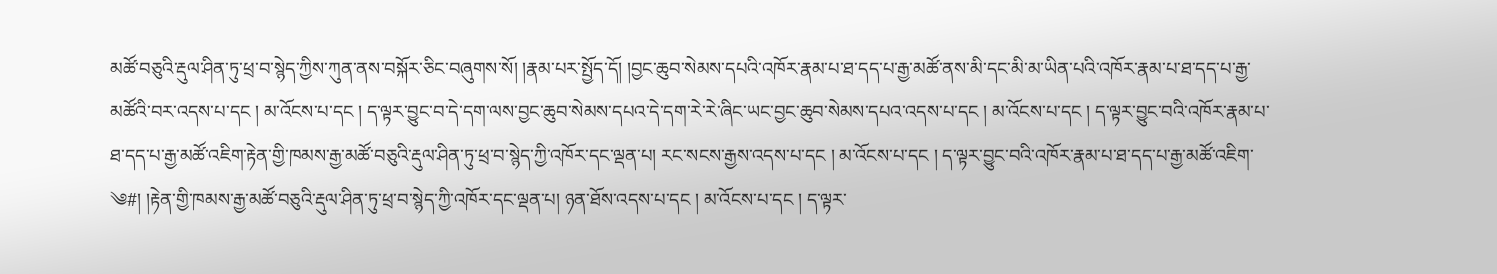མཚོ་བཅུའི་རྡུལ་ཤིན་ཏུ་ཕྲ་བ་སྙེད་ཀྱིས་ཀུན་ནས་བསྐོར་ཅིང་བཞུགས་སོ། །རྣམ་པར་སྤྱོད་དོ། །བྱང་ཆུབ་སེམས་དཔའི་འཁོར་རྣམ་པ་ཐ་དད་པ་རྒྱ་མཚོ་ནས་མི་དང་མི་མ་ཡིན་པའི་འཁོར་རྣམ་པ་ཐ་དད་པ་རྒྱ་མཚོའི་བར་འདས་པ་དང ། མ་འོངས་པ་དང ། ད་ལྟར་བྱུང་བ་དེ་དག་ལས་བྱང་ཆུབ་སེམས་དཔའ་དེ་དག་རེ་རེ་ཞིང་ཡང་བྱང་ཆུབ་སེམས་དཔའ་འདས་པ་དང ། མ་འོངས་པ་དང ། ད་ལྟར་བྱུང་བའི་འཁོར་རྣམ་པ་ཐ་དད་པ་རྒྱ་མཚོ་འཇིག་རྟེན་གྱི་ཁམས་རྒྱ་མཚོ་བཅུའི་རྡུལ་ཤིན་ཏུ་ཕྲ་བ་སྙེད་ཀྱི་འཁོར་དང་ལྡན་པ། རང་སངས་རྒྱས་འདས་པ་དང ། མ་འོངས་པ་དང ། ད་ལྟར་བྱུང་བའི་འཁོར་རྣམ་པ་ཐ་དད་པ་རྒྱ་མཚོ་འཇིག་
༄#། །རྟེན་གྱི་ཁམས་རྒྱ་མཚོ་བཅུའི་རྡུལ་ཤིན་ཏུ་ཕྲ་བ་སྙེད་ཀྱི་འཁོར་དང་ལྡན་པ། ཉན་ཐོས་འདས་པ་དང ། མ་འོངས་པ་དང ། ད་ལྟར་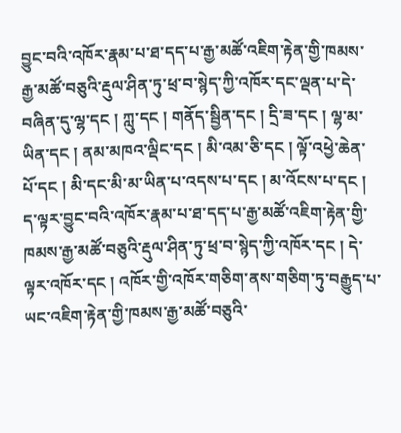བྱུང་བའི་འཁོར་རྣམ་པ་ཐ་དད་པ་རྒྱ་མཚོ་འཇིག་རྟེན་གྱི་ཁམས་རྒྱ་མཚོ་བཅུའི་རྡུལ་ཤིན་ཏུ་ཕྲ་བ་སྙེད་ཀྱི་འཁོར་དང་ལྡན་པ་དེ་བཞིན་དུ་ལྷ་དང ། ཀླུ་དང ། གནོད་སྦྱིན་དང ། དྲི་ཟ་དང ། ལྷ་མ་ཡིན་དང ། ནམ་མཁའ་ལྡིང་དང ། མི་འམ་ཅི་དང ། ལྟོ་འཕྱེ་ཆེན་པོ་དང ། མི་དང་མི་མ་ཡིན་པ་འདས་པ་དང ། མ་འོངས་པ་དང ། ད་ལྟར་བྱུང་བའི་འཁོར་རྣམ་པ་ཐ་དད་པ་རྒྱ་མཚོ་འཇིག་རྟེན་གྱི་ཁམས་རྒྱ་མཚོ་བཅུའི་རྡུལ་ཤིན་ཏུ་ཕྲ་བ་སྙེད་ཀྱི་འཁོར་དང ། དེ་ལྟར་འཁོར་དང ། འཁོར་གྱི་འཁོར་གཅིག་ནས་གཅིག་ཏུ་བརྒྱུད་པ་ཡང་འཇིག་རྟེན་གྱི་ཁམས་རྒྱ་མཚོ་བཅུའི་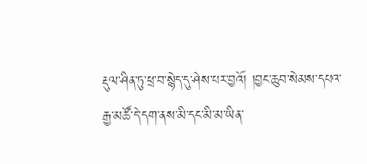རྡུལ་ཤིན་ཏུ་ཕྲ་བ་སྙེད་དུ་ཤེས་པར་བྱའོ། །བྱང་ཆུབ་སེམས་དཔའ་རྒྱ་མཚོ་དེ་དག་ནས་མི་དང་མི་མ་ཡིན་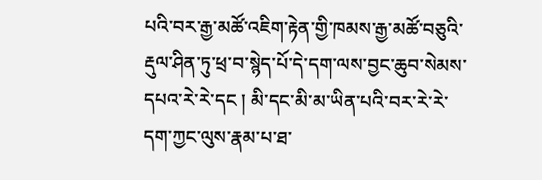པའི་བར་རྒྱ་མཚོ་འཇིག་རྟེན་གྱི་ཁམས་རྒྱ་མཚོ་བཅུའི་རྡུལ་ཤིན་ཏུ་ཕྲ་བ་སྙེད་པོ་དེ་དག་ལས་བྱང་ཆུབ་སེམས་དཔའ་རེ་རེ་དང ། མི་དང་མི་མ་ཡིན་པའི་བར་རེ་རེ་དག་ཀྱང་ལུས་རྣམ་པ་ཐ་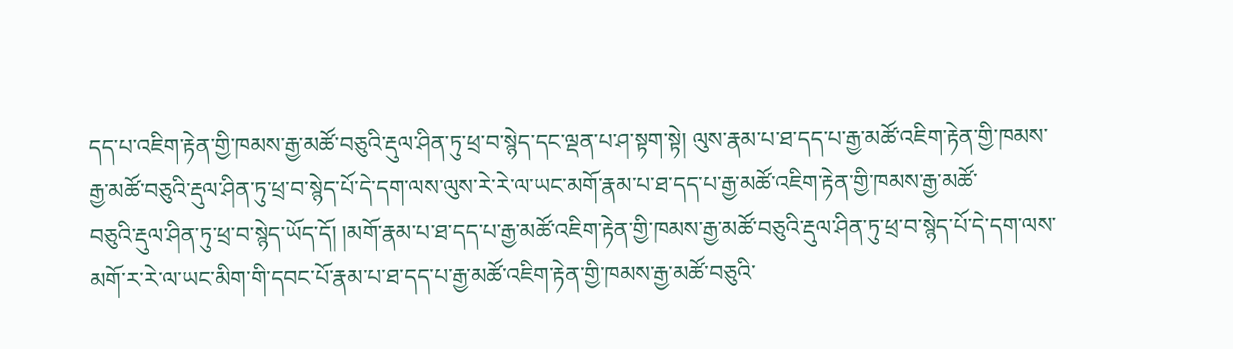དད་པ་འཇིག་རྟེན་གྱི་ཁམས་རྒྱ་མཚོ་བཅུའི་རྡུལ་ཤིན་ཏུ་ཕྲ་བ་སྙེད་དང་ལྡན་པ་ཤ་སྟག་སྟེ། ལུས་རྣམ་པ་ཐ་དད་པ་རྒྱ་མཚོ་འཇིག་རྟེན་གྱི་ཁམས་རྒྱ་མཚོ་བཅུའི་རྡུལ་ཤིན་ཏུ་ཕྲ་བ་སྙེད་པོ་དེ་དག་ལས་ལུས་རེ་རེ་ལ་ཡང་མགོ་རྣམ་པ་ཐ་དད་པ་རྒྱ་མཚོ་འཇིག་རྟེན་གྱི་ཁམས་རྒྱ་མཚོ་
བཅུའི་རྡུལ་ཤིན་ཏུ་ཕྲ་བ་སྙེད་ཡོད་དོ། །མགོ་རྣམ་པ་ཐ་དད་པ་རྒྱ་མཚོ་འཇིག་རྟེན་གྱི་ཁམས་རྒྱ་མཚོ་བཅུའི་རྡུལ་ཤིན་ཏུ་ཕྲ་བ་སྙེད་པོ་དེ་དག་ལས་མགོ་ར་རེ་ལ་ཡང་མིག་གི་དབང་པོ་རྣམ་པ་ཐ་དད་པ་རྒྱ་མཚོ་འཇིག་རྟེན་གྱི་ཁམས་རྒྱ་མཚོ་བཅུའི་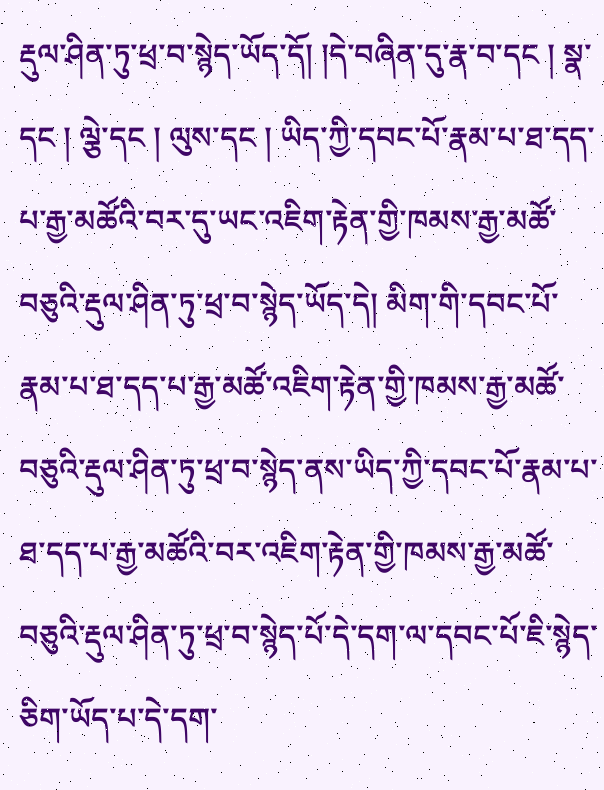རྡུལ་ཤིན་ཏུ་ཕྲ་བ་སྙེད་ཡོད་དོ། །དེ་བཞིན་དུ་རྣ་བ་དང ། སྣ་དང ། ལྕེ་དང ། ལུས་དང ། ཡིད་ཀྱི་དབང་པོ་རྣམ་པ་ཐ་དད་པ་རྒྱ་མཚོའི་བར་དུ་ཡང་འཇིག་རྟེན་གྱི་ཁམས་རྒྱ་མཚོ་བཅུའི་རྡུལ་ཤིན་ཏུ་ཕྲ་བ་སྙེད་ཡོད་དེ། མིག་གི་དབང་པོ་རྣམ་པ་ཐ་དད་པ་རྒྱ་མཚོ་འཇིག་རྟེན་གྱི་ཁམས་རྒྱ་མཚོ་བཅུའི་རྡུལ་ཤིན་ཏུ་ཕྲ་བ་སྙེད་ནས་ཡིད་ཀྱི་དབང་པོ་རྣམ་པ་ཐ་དད་པ་རྒྱ་མཚོའི་བར་འཇིག་རྟེན་གྱི་ཁམས་རྒྱ་མཚོ་བཅུའི་རྡུལ་ཤིན་ཏུ་ཕྲ་བ་སྙེད་པོ་དེ་དག་ལ་དབང་པོ་ཇི་སྙེད་ཅིག་ཡོད་པ་དེ་དག་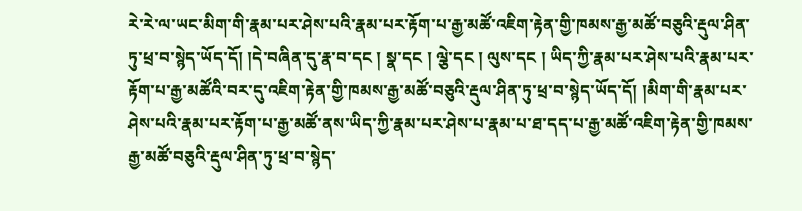རེ་རེ་ལ་ཡང་མིག་གི་རྣམ་པར་ཤེས་པའི་རྣམ་པར་རྟོག་པ་རྒྱ་མཚོ་འཇིག་རྟེན་གྱི་ཁམས་རྒྱ་མཚོ་བཅུའི་རྡུལ་ཤིན་ཏུ་ཕྲ་བ་སྙེད་ཡོད་དོ། །དེ་བཞིན་དུ་རྣ་བ་དང ། སྣ་དང ། ལྕེ་དང ། ལུས་དང ། ཡིད་ཀྱི་རྣམ་པར་ཤེས་པའི་རྣམ་པར་རྟོག་པ་རྒྱ་མཚོའི་བར་དུ་འཇིག་རྟེན་གྱི་ཁམས་རྒྱ་མཚོ་བཅུའི་རྡུལ་ཤིན་ཏུ་ཕྲ་བ་སྙེད་ཡོད་དོ། །མིག་གི་རྣམ་པར་ཤེས་པའི་རྣམ་པར་རྟོག་པ་རྒྱ་མཚོ་ནས་ཡིད་ཀྱི་རྣམ་པར་ཤེས་པ་རྣམ་པ་ཐ་དད་པ་རྒྱ་མཚོ་འཇིག་རྟེན་གྱི་ཁམས་རྒྱ་མཚོ་བཅུའི་རྡུལ་ཤིན་ཏུ་ཕྲ་བ་སྙེད་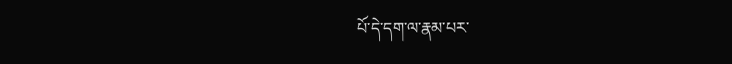པོ་དེ་དག་ལ་རྣམ་པར་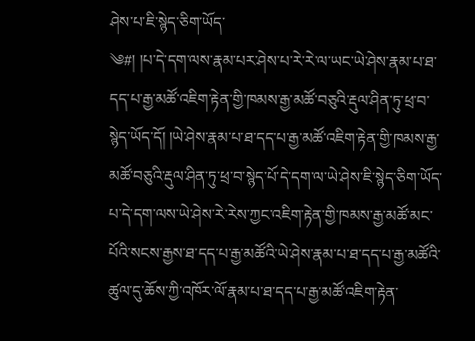ཤེས་པ་ཇི་སྙེད་ཅིག་ཡོད་
༄#། །པ་དེ་དག་ལས་རྣམ་པར་ཤེས་པ་རེ་རེ་ལ་ཡང་ཡེ་ཤེས་རྣམ་པ་ཐ་དད་པ་རྒྱ་མཚོ་འཇིག་རྟེན་གྱི་ཁམས་རྒྱ་མཚོ་བཅུའི་རྡུལ་ཤིན་ཏུ་ཕྲ་བ་སྙེད་ཡོད་དོ། །ཡེ་ཤེས་རྣམ་པ་ཐ་དད་པ་རྒྱ་མཚོ་འཇིག་རྟེན་གྱི་ཁམས་རྒྱ་མཚོ་བཅུའི་རྡུལ་ཤིན་ཏུ་ཕྲ་བ་སྙེད་པོ་དེ་དག་ལ་ཡེ་ཤེས་ཇི་སྙེད་ཅིག་ཡོད་པ་དེ་དག་ལས་ཡེ་ཤེས་རེ་རེས་ཀྱང་འཇིག་རྟེན་གྱི་ཁམས་རྒྱ་མཚོ་མང་པོའི་སངས་རྒྱས་ཐ་དད་པ་རྒྱ་མཚོའི་ཡེ་ཤེས་རྣམ་པ་ཐ་དད་པ་རྒྱ་མཚོའི་ཚུལ་དུ་ཆོས་ཀྱི་འཁོར་ལོ་རྣམ་པ་ཐ་དད་པ་རྒྱ་མཚོ་འཇིག་རྟེན་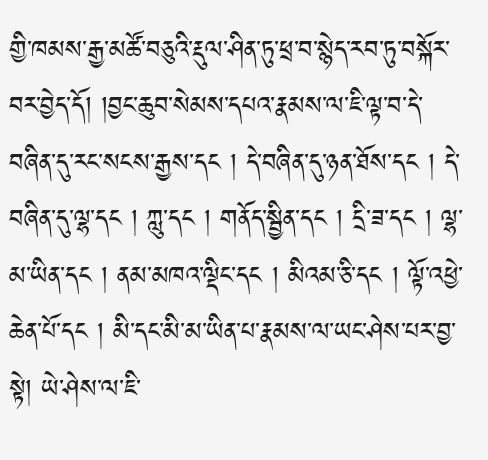གྱི་ཁམས་རྒྱ་མཚོ་བཅུའི་རྡུལ་ཤིན་ཏུ་ཕྲ་བ་སྙེད་རབ་ཏུ་བསྐོར་བར་བྱེད་དོ། །བྱང་ཆུབ་སེམས་དཔའ་རྣམས་ལ་ཇི་ལྟ་བ་དེ་བཞིན་དུ་རང་སངས་རྒྱས་དང ། དེ་བཞིན་དུ་ཉན་ཐོས་དང ། དེ་བཞིན་དུ་ལྷ་དང ། ཀླུ་དང ། གནོད་སྦྱིན་དང ། དྲི་ཟ་དང ། ལྷ་མ་ཡིན་དང ། ནམ་མཁའ་ལྡིང་དང ། མིའམ་ཅི་དང ། ལྟོ་འཕྱེ་ཆེན་པོ་དང ། མི་དང་མི་མ་ཡིན་པ་རྣམས་ལ་ཡང་ཤེས་པར་བྱ་སྟེ། ཡེ་ཤེས་ལ་ཇི་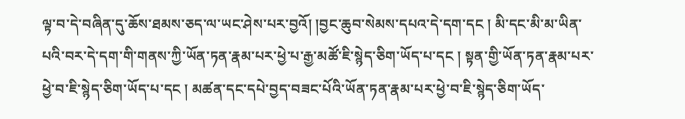ལྟ་བ་དེ་བཞིན་དུ་ཆོས་ཐམས་ཅད་ལ་ཡང་ཤེས་པར་བྱའོ། །བྱང་ཆུབ་སེམས་དཔའ་དེ་དག་དང ། མི་དང་མི་མ་ཡིན་པའི་བར་དེ་དག་གི་གནས་ཀྱི་ཡོན་ཏན་རྣམ་པར་ཕྱེ་པ་རྒྱ་མཚོ་ཇི་སྙེད་ཅིག་ཡོད་པ་དང ། སྟན་གྱི་ཡོན་ཏན་རྣམ་པར་ཕྱེ་བ་ཇི་སྙེད་ཅིག་ཡོད་པ་དང ། མཚན་དང་དཔེ་བྱད་བཟང་པོའི་ཡོན་ཏན་རྣམ་པར་ཕྱེ་བ་ཇི་སྙེད་ཅིག་ཡོད་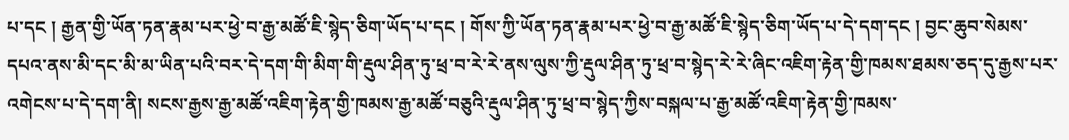པ་དང ། རྒྱན་གྱི་ཡོན་ཏན་རྣམ་པར་ཕྱེ་བ་རྒྱ་མཚོ་ཇི་སྙེད་ཅིག་ཡོད་པ་དང ། གོས་ཀྱི་ཡོན་ཏན་རྣམ་པར་ཕྱེ་བ་རྒྱ་མཚོ་ཇི་སྙེད་ཅིག་ཡོད་པ་དེ་དག་དང ། བྱང་ཆུབ་སེམས་དཔའ་ནས་མི་དང་མི་མ་ཡིན་པའི་བར་དེ་དག་གི་མིག་གི་རྡུལ་ཤིན་ཏུ་ཕྲ་བ་རེ་རེ་ནས་ལུས་ཀྱི་རྡུལ་ཤིན་ཏུ་ཕྲ་བ་སྙེད་རེ་རེ་ཞིང་འཇིག་རྟེན་གྱི་ཁམས་ཐམས་ཅད་དུ་རྒྱས་པར་འགེངས་པ་དེ་དག་ནི། སངས་རྒྱས་རྒྱ་མཚོ་འཇིག་རྟེན་གྱི་ཁམས་རྒྱ་མཚོ་བཅུའི་རྡུལ་ཤིན་ཏུ་ཕྲ་བ་སྙེད་ཀྱིས་བསྐལ་པ་རྒྱ་མཚོ་འཇིག་རྟེན་གྱི་ཁམས་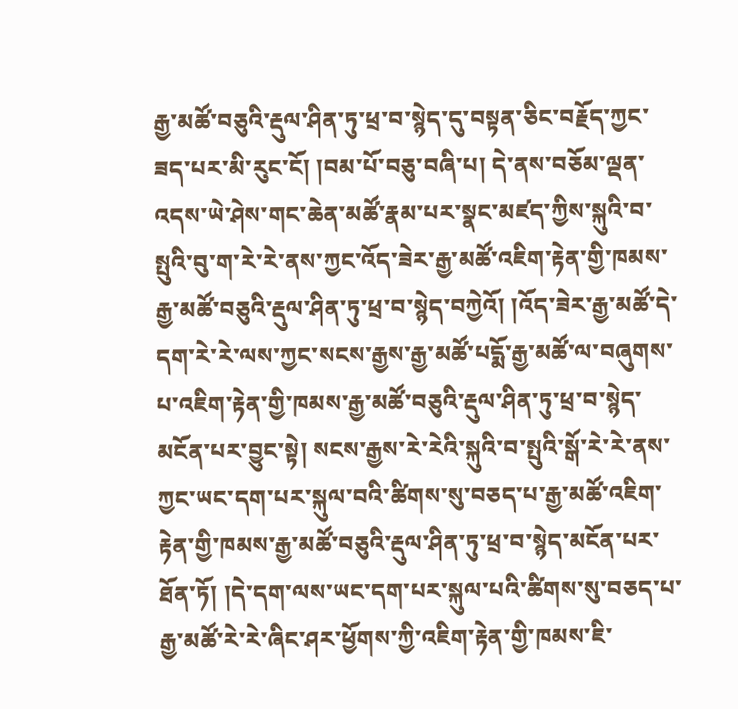རྒྱ་མཚོ་བཅུའི་རྡུལ་ཤིན་ཏུ་ཕྲ་བ་སྙེད་དུ་བསྟན་ཅིང་བརྗོད་ཀྱང་ཟད་པར་མི་རུང་ངོ། །བམ་པོ་བཅུ་བཞི་པ། དེ་ནས་བཅོམ་ལྡན་འདས་ཡེ་ཤེས་གང་ཆེན་མཚོ་རྣམ་པར་སྣང་མཛད་ཀྱིས་སྐུའི་བ་སྤུའི་བུ་ག་རེ་རེ་ནས་ཀྱང་འོད་ཟེར་རྒྱ་མཚོ་འཇིག་རྟེན་གྱི་ཁམས་རྒྱ་མཚོ་བཅུའི་རྡུལ་ཤིན་ཏུ་ཕྲ་བ་སྙེད་བཀྱེའོ། །འོད་ཟེར་རྒྱ་མཚོ་དེ་དག་རེ་རེ་ལས་ཀྱང་སངས་རྒྱས་རྒྱ་མཚོ་པདྨོ་རྒྱ་མཚོ་ལ་བཞུགས་པ་འཇིག་རྟེན་གྱི་ཁམས་རྒྱ་མཚོ་བཅུའི་རྡུལ་ཤིན་ཏུ་ཕྲ་བ་སྙེད་མངོན་པར་བྱུང་སྟེ། སངས་རྒྱས་རེ་རེའི་སྐུའི་བ་སྤུའི་སྒོ་རེ་རེ་ནས་ཀྱང་ཡང་དག་པར་སྐུལ་བའི་ཚིགས་སུ་བཅད་པ་རྒྱ་མཚོ་འཇིག་རྟེན་གྱི་ཁམས་རྒྱ་མཚོ་བཅུའི་རྡུལ་ཤིན་ཏུ་ཕྲ་བ་སྙེད་མངོན་པར་ཐོན་ཏོ། །དེ་དག་ལས་ཡང་དག་པར་སྐུལ་པའི་ཚིགས་སུ་བཅད་པ་རྒྱ་མཚོ་རེ་རེ་ཞིང་ཤར་ཕྱོགས་ཀྱི་འཇིག་རྟེན་གྱི་ཁམས་ཇི་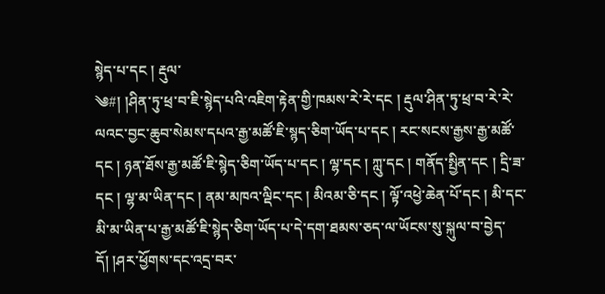སྙེད་པ་དང ། རྡུལ་
༄#། །ཤིན་ཏུ་ཕྲ་བ་ཇི་སྙེད་པའི་འཇིག་རྟེན་གྱི་ཁམས་རེ་རེ་དང ། རྡུལ་ཤིན་ཏུ་ཕྲ་བ་རེ་རེ་ལའང་བྱང་ཆུབ་སེམས་དཔའ་རྒྱ་མཚོ་ཇི་སྙད་ཅིག་ཡོད་པ་དང ། རང་སངས་རྒྱས་རྒྱ་མཚོ་དང ། ཉན་ཐོས་རྒྱ་མཚོ་ཇི་སྙེད་ཅིག་ཡོད་པ་དང ། ལྷ་དང ། ཀླུ་དང ། གནོད་སྤྱིན་དང ། དྲི་ཟ་དང ། ལྷ་མ་ཡིན་དང ། ནམ་མཁའ་ལྡིང་དང ། མིའམ་ཅི་དང ། ལྟོ་འཕྱེ་ཆེན་པོ་དང ། མི་དང་མི་མ་ཡིན་པ་རྒྱ་མཚོ་ཇི་སྙེད་ཅིག་ཡོད་པ་དེ་དག་ཐམས་ཅད་ལ་ཡོངས་སུ་སྐུལ་བ་བྱེད་དོ། །ཤར་ཕྱོགས་དང་འདྲ་བར་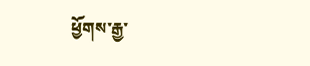ཕྱོགས་རྒྱ་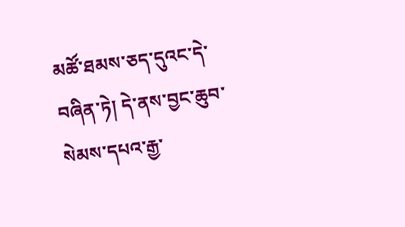མཚོ་ཐམས་ཅད་དུའང་དེ་བཞིན་ཏེ། དེ་ནས་བྱང་ཆུབ་སེམས་དཔའ་རྒྱ་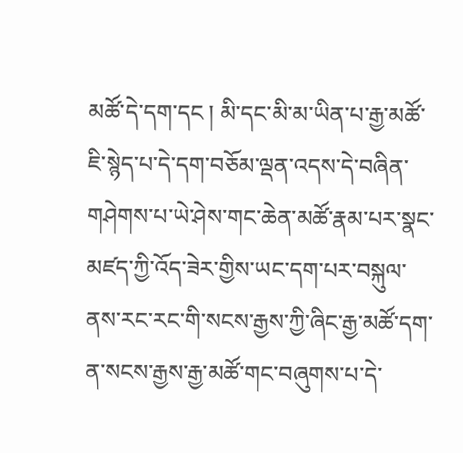མཚོ་དེ་དག་དང ། མི་དང་མི་མ་ཡིན་པ་རྒྱ་མཚོ་ཇི་སྙེད་པ་དེ་དག་བཅོམ་ལྡན་འདས་དེ་བཞིན་གཤེགས་པ་ཡེ་ཤེས་གང་ཆེན་མཚོ་རྣམ་པར་སྣང་མཛད་ཀྱི་འོད་ཟེར་གྱིས་ཡང་དག་པར་བསྐུལ་ནས་རང་རང་གི་སངས་རྒྱས་ཀྱི་ཞིང་རྒྱ་མཚོ་དག་ན་སངས་རྒྱས་རྒྱ་མཚོ་གང་བཞུགས་པ་དེ་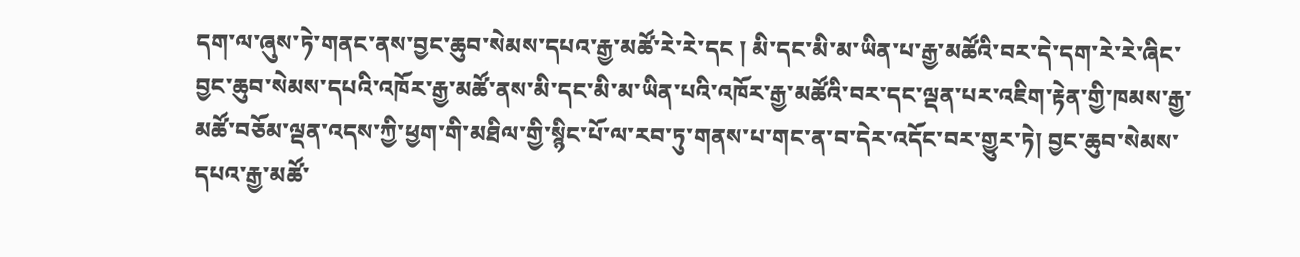དག་ལ་ཞུས་ཏེ་གནང་ནས་བྱང་ཆུབ་སེམས་དཔའ་རྒྱ་མཚོ་རེ་རེ་དང ། མི་དང་མི་མ་ཡིན་པ་རྒྱ་མཚོའི་བར་དེ་དག་རེ་རེ་ཞིང་བྱང་ཆུབ་སེམས་དཔའི་འཁོར་རྒྱ་མཚོ་ནས་མི་དང་མི་མ་ཡིན་པའི་འཁོར་རྒྱ་མཚོའི་བར་དང་ལྡན་པར་འཇིག་རྟེན་གྱི་ཁམས་རྒྱ་མཚོ་བཅོམ་ལྡན་འདས་ཀྱི་ཕྱག་གི་མཐིལ་གྱི་སྙིང་པོ་ལ་རབ་ཏུ་གནས་པ་གང་ན་བ་དེར་འདོང་བར་གྱུར་ཏེ། བྱང་ཆུབ་སེམས་
དཔའ་རྒྱ་མཚོ་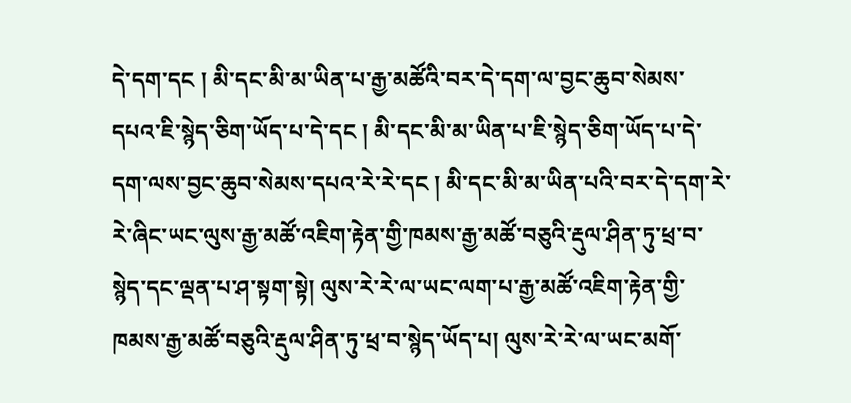དེ་དག་དང ། མི་དང་མི་མ་ཡིན་པ་རྒྱ་མཚོའི་བར་དེ་དག་ལ་བྱང་ཆུབ་སེམས་དཔའ་ཇི་སྙེད་ཅིག་ཡོད་པ་དེ་དང ། མི་དང་མི་མ་ཡིན་པ་ཇི་སྙེད་ཅིག་ཡོད་པ་དེ་དག་ལས་བྱང་ཆུབ་སེམས་དཔའ་རེ་རེ་དང ། མི་དང་མི་མ་ཡིན་པའི་བར་དེ་དག་རེ་རེ་ཞིང་ཡང་ལུས་རྒྱ་མཚོ་འཇིག་རྟེན་གྱི་ཁམས་རྒྱ་མཚོ་བཅུའི་རྡུལ་ཤིན་ཏུ་ཕྲ་བ་སྙེད་དང་ལྡན་པ་ཤ་སྟག་སྟེ། ལུས་རེ་རེ་ལ་ཡང་ལག་པ་རྒྱ་མཚོ་འཇིག་རྟེན་གྱི་ཁམས་རྒྱ་མཚོ་བཅུའི་རྡུལ་ཤིན་ཏུ་ཕྲ་བ་སྙེད་ཡོད་པ། ལུས་རེ་རེ་ལ་ཡང་མགོ་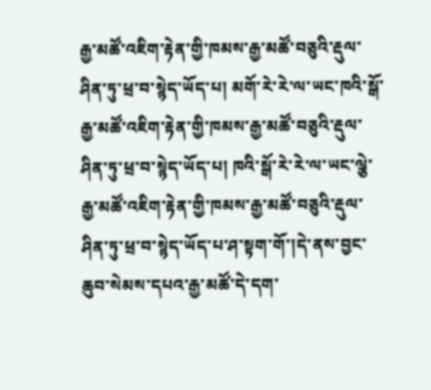རྒྱ་མཚོ་འཇིག་རྟེན་གྱི་ཁམས་རྒྱ་མཚོ་བཅུའི་རྡུལ་ཤིན་ཏུ་ཕྲ་བ་སྙེད་ཡོད་པ། མགོ་རེ་རེ་ལ་ཡང་ཁའི་སྒོ་རྒྱ་མཚོ་འཇིག་རྟེན་གྱི་ཁམས་རྒྱ་མཚོ་བཅུའི་རྡུལ་ཤིན་ཏུ་ཕྲ་བ་སྙེད་ཡོད་པ། ཁའི་སྒོ་རེ་རེ་ལ་ཡང་ལྕེ་རྒྱ་མཚོ་འཇིག་རྟེན་གྱི་ཁམས་རྒྱ་མཚོ་བཅུའི་རྡུལ་ཤིན་ཏུ་ཕྲ་བ་སྙེད་ཡོད་པ་ཤ་སྟག་གོ་།དེ་ནས་བྱང་ཆུབ་སེམས་དཔའ་རྒྱ་མཚོ་དེ་དག་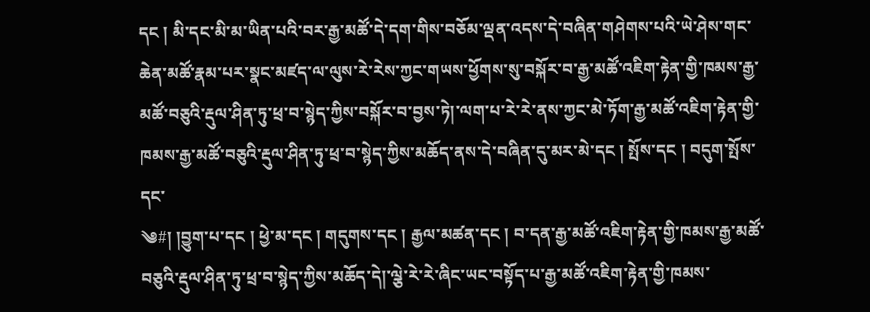དང ། མི་དང་མི་མ་ཡིན་པའི་བར་རྒྱ་མཚོ་དེ་དག་གིས་བཅོམ་ལྡན་འདས་དེ་བཞིན་གཤེགས་པའི་ཡེ་ཤེས་གང་ཆེན་མཚོ་རྣམ་པར་སྣང་མཛད་ལ་ལུས་རེ་རེས་ཀྱང་གཡས་ཕྱོགས་སུ་བསྐོར་བ་རྒྱ་མཚོ་འཇིག་རྟེན་གྱི་ཁམས་རྒྱ་མཚོ་བཅུའི་རྡུལ་ཤིན་ཏུ་ཕྲ་བ་སྙེད་ཀྱིས་བསྐོར་བ་བྱས་ཏེ།་ལག་པ་རེ་རེ་ནས་ཀྱང་མེ་ཏོག་རྒྱ་མཚོ་འཇིག་རྟེན་གྱི་ཁམས་རྒྱ་མཚོ་བཅུའི་རྡུལ་ཤིན་ཏུ་ཕྲ་བ་སྙེད་ཀྱིས་མཆོད་ནས་དེ་བཞིན་དུ་མར་མེ་དང ། སྤོས་དང ། བདུག་སྤོས་དང་
༄#། །བྱུག་པ་དང ། ཕྱེ་མ་དང ། གདུགས་དང ། རྒྱལ་མཚན་དང ། བ་དན་རྒྱ་མཚོ་འཇིག་རྟེན་གྱི་ཁམས་རྒྱ་མཚོ་བཅུའི་རྡུལ་ཤིན་ཏུ་ཕྲ་བ་སྙེད་ཀྱིས་མཆོད་དེ།་ལྕེ་རེ་རེ་ཞིང་ཡང་བསྟོད་པ་རྒྱ་མཚོ་འཇིག་རྟེན་གྱི་ཁམས་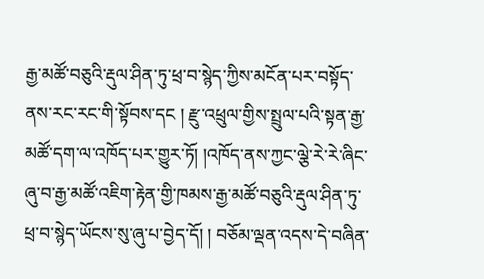རྒྱ་མཚོ་བཅུའི་རྡུལ་ཤིན་ཏུ་ཕྲ་བ་སྙེད་ཀྱིས་མངོན་པར་བསྟོད་ནས་རང་རང་གི་སྟོབས་དང ། རྫུ་འཕྲུལ་གྱིས་སྤྲུལ་པའི་སྟན་རྒྱ་མཚོ་དག་ལ་འཁོད་པར་གྱུར་ཏོ། །འཁོད་ནས་ཀྱང་ལྕེ་རེ་རེ་ཞིང་ཞུ་བ་རྒྱ་མཚོ་འཇིག་རྟེན་གྱི་ཁམས་རྒྱ་མཚོ་བཅུའི་རྡུལ་ཤིན་ཏུ་ཕྲ་བ་སྙེད་ཡོངས་སུ་ཞུ་པ་བྱེད་དོ། ། བཅོམ་ལྡན་འདས་དེ་བཞིན་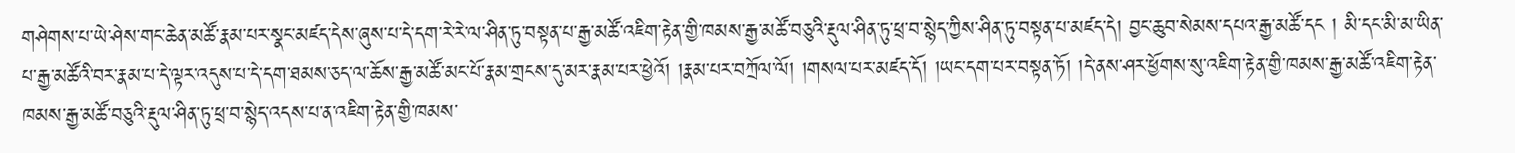གཤེགས་པ་ཡེ་ཤེས་གང་ཆེན་མཚོ་རྣམ་པར་སྣང་མཛད་དེས་ཞུས་པ་དེ་དག་རེ་རེ་ལ་ཤིན་ཏུ་བསྟན་པ་རྒྱ་མཚོ་འཇིག་རྟེན་གྱི་ཁམས་རྒྱ་མཚོ་བཅུའི་རྡུལ་ཤིན་ཏུ་ཕྲ་བ་སྙེད་ཀྱིས་ཤིན་ཏུ་བསྟན་པ་མཛད་དེ། བྱང་ཆུབ་སེམས་དཔའ་རྒྱ་མཚོ་དང ། མི་དང་མི་མ་ཡིན་པ་རྒྱ་མཚོའི་བར་རྣམ་པ་དེ་ལྟར་འདུས་པ་དེ་དག་ཐམས་ཅད་ལ་ཆོས་རྒྱ་མཚོ་མང་པོ་རྣམ་གྲངས་དུ་མར་རྣམ་པར་ཕྱེའོ། །རྣམ་པར་བཀྲོལ་ལོ། །གསལ་པར་མཛད་དོ། །ཡང་དག་པར་བསྟན་ཏོ། །དེ་ནས་ཤར་ཕྱོགས་སུ་འཇིག་རྟེན་གྱི་ཁམས་རྒྱ་མཚོ་འཇིག་རྟེན་ཁམས་རྒྱ་མཚོ་བཅུའི་རྡུལ་ཤིན་ཏུ་ཕྲ་བ་སྙེད་འདས་པ་ན་འཇིག་རྟེན་གྱི་ཁམས་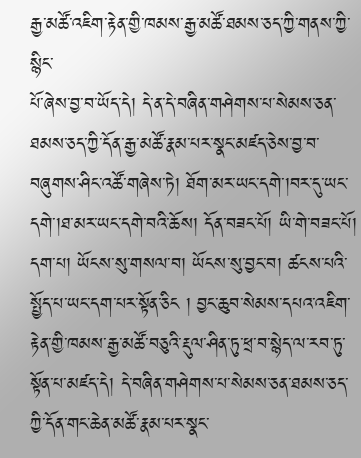རྒྱ་མཚོ་འཇིག་རྟེན་གྱི་ཁམས་རྒྱ་མཚོ་ཐམས་ཅད་ཀྱི་གནས་ཀྱི་སྙིང་
པོ་ཞེས་བྱ་བ་ཡོད་དེ། དེ་ན་དེ་བཞིན་གཤེགས་པ་སེམས་ཅན་ཐམས་ཅད་ཀྱི་དོན་རྒྱ་མཚོ་རྣམ་པར་སྣང་མཛད་ཅེས་བྱ་བ་བཞུགས་ཤིང་འཚོ་གཞེས་ཏེ། ཐོག་མར་ཡང་དགེ་།བར་དུ་ཡང་དགེ་།ཐ་མར་ཡང་དགེ་བའི་ཆོས། དོན་བཟང་པོ། ཡི་གེ་བཟང་པོ། དག་པ། ཡོངས་སུ་གསལ་བ། ཡོངས་སུ་བྱང་བ། ཚངས་པའི་སྤྱོད་པ་ཡང་དག་པར་སྟོན་ཅིང ། བྱང་ཆུབ་སེམས་དཔའ་འཇིག་རྟེན་གྱི་ཁམས་རྒྱ་མཚོ་བཅུའི་རྡུལ་ཤིན་ཏུ་ཕྲ་བ་སྙེད་ལ་རབ་ཏུ་སྟོན་པ་མཛད་དེ། དེ་བཞིན་གཤེགས་པ་སེམས་ཅན་ཐམས་ཅད་ཀྱི་དོན་གང་ཆེན་མཚོ་རྣམ་པར་སྣང་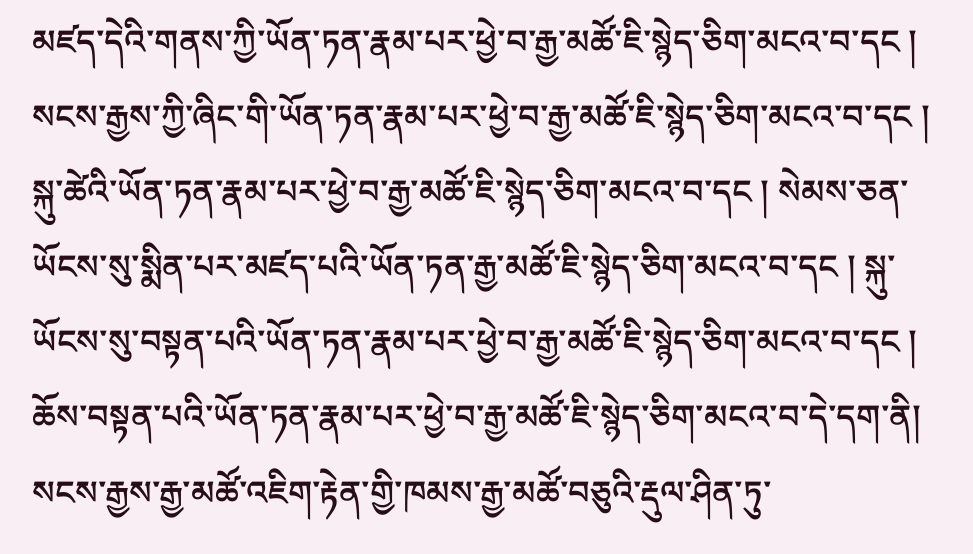མཛད་དེའི་གནས་ཀྱི་ཡོན་ཏན་རྣམ་པར་ཕྱེ་བ་རྒྱ་མཚོ་ཇི་སྙེད་ཅིག་མངའ་བ་དང ། སངས་རྒྱས་ཀྱི་ཞིང་གི་ཡོན་ཏན་རྣམ་པར་ཕྱེ་བ་རྒྱ་མཚོ་ཇི་སྙེད་ཅིག་མངའ་བ་དང ། སྐུ་ཚེའི་ཡོན་ཏན་རྣམ་པར་ཕྱེ་བ་རྒྱ་མཚོ་ཇི་སྙེད་ཅིག་མངའ་བ་དང ། སེམས་ཅན་ཡོངས་སུ་སྨིན་པར་མཛད་པའི་ཡོན་ཏན་རྒྱ་མཚོ་ཇི་སྙེད་ཅིག་མངའ་བ་དང ། སྐུ་ཡོངས་སུ་བསྟན་པའི་ཡོན་ཏན་རྣམ་པར་ཕྱེ་བ་རྒྱ་མཚོ་ཇི་སྙེད་ཅིག་མངའ་བ་དང ། ཆོས་བསྟན་པའི་ཡོན་ཏན་རྣམ་པར་ཕྱེ་བ་རྒྱ་མཚོ་ཇི་སྙེད་ཅིག་མངའ་བ་དེ་དག་ནི། སངས་རྒྱས་རྒྱ་མཚོ་འཇིག་རྟེན་གྱི་ཁམས་རྒྱ་མཚོ་བཅུའི་རྡུལ་ཤིན་ཏུ་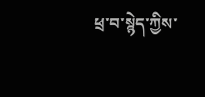ཕྲ་བ་སྙེད་ཀྱིས་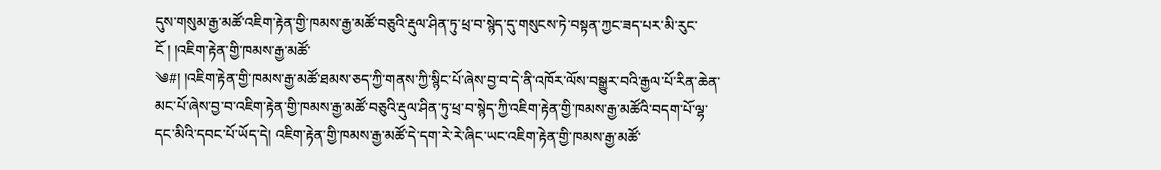དུས་གསུམ་རྒྱ་མཚོ་འཇིག་རྟེན་གྱི་ཁམས་རྒྱ་མཚོ་བཅུའི་རྡུལ་ཤིན་ཏུ་ཕྲ་བ་སྙེད་དུ་གསུངས་ཏེ་བསྟན་ཀྱང་ཟད་པར་མི་རུང་ངོ ། །འཇིག་རྟེན་གྱི་ཁམས་རྒྱ་མཚོ་
༄#། །འཇིག་རྟེན་གྱི་ཁམས་རྒྱ་མཚོ་ཐམས་ཅད་ཀྱི་གནས་ཀྱི་སྙིང་པོ་ཞེས་བྱ་བ་དེ་ནི་འཁོར་ལོས་བསྒྱུར་བའི་རྒྱལ་པོ་རིན་ཆེན་མང་པོ་ཞེས་བྱ་བ་འཇིག་རྟེན་གྱི་ཁམས་རྒྱ་མཚོ་བཅུའི་རྡུལ་ཤིན་ཏུ་ཕྲ་བ་སྙེད་ཀྱི་འཇིག་རྟེན་གྱི་ཁམས་རྒྱ་མཚོའི་བདག་པོ་ལྷ་དང་མིའི་དབང་པོ་ཡོད་དེ། འཇིག་རྟེན་གྱི་ཁམས་རྒྱ་མཚོ་དེ་དག་རེ་རེ་ཞིང་ཡང་འཇིག་རྟེན་གྱི་ཁམས་རྒྱ་མཚོ་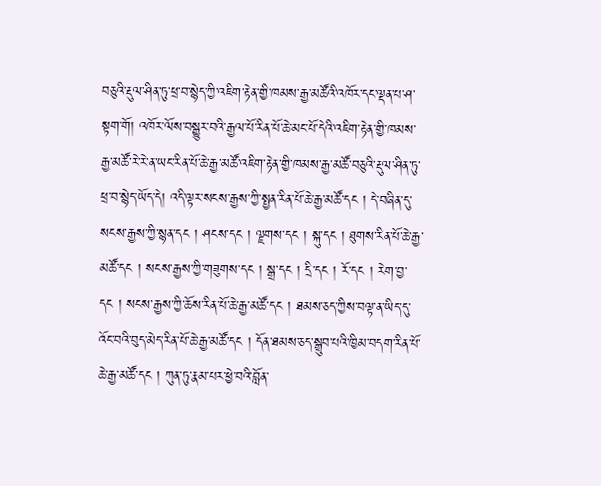བཅུའི་རྡུལ་ཤིན་ཏུ་ཕྲ་བ་སྙེད་ཀྱི་འཇིག་རྟེན་གྱི་ཁམས་རྒྱ་མཚོའི་འཁོར་དང་ལྡན་པ་ཤ་སྟག་གོ། འཁོར་ལོས་བསྒྱུར་བའི་རྒྱལ་པོ་རིན་པོ་ཆེ་མང་པོ་དེའི་འཇིག་རྟེན་གྱི་ཁམས་རྒྱ་མཚོ་རེ་རེ་ན་ཡང་རིན་པོ་ཆེ་རྒྱ་མཚོ་འཇིག་རྟེན་གྱི་ཁམས་རྒྱ་མཚོ་བཅུའི་རྡུལ་ཤིན་ཏུ་ཕྲ་བ་སྙེད་ཡོད་དེ། འདི་ལྟར་སངས་རྒྱས་ཀྱི་སྤྱན་རིན་པོ་ཆེ་རྒྱ་མཚོ་དང ། དེ་བཞིན་དུ་སངས་རྒྱས་ཀྱི་སྙན་དང ། ཤངས་དང ། ལྗགས་དང ། སྐུ་དང ། ཐུགས་རིན་པོ་ཆེ་རྒྱ་མཚོ་དང ། སངས་རྒྱས་ཀྱི་གཟུགས་དང ། སྒྲ་དང ། དྲི་དང ། རོ་དང ། རེག་བྱ་དང ། སངས་རྒྱས་ཀྱི་ཆོས་རིན་པོ་ཆེ་རྒྱ་མཚོ་དང ། ཐམས་ཅད་ཀྱིས་བལྟ་ན་ཡིད་དུ་འོང་བའི་བུད་མེད་རིན་པོ་ཆེ་རྒྱ་མཚོ་དང ། དོན་ཐམས་ཅད་སྒྲུབ་པའི་ཁྱིམ་བདག་རིན་པོ་ཆེ་རྒྱ་མཚོ་དང ། ཀུན་ཏུ་རྣམ་པར་ཕྱེ་བའི་བློན་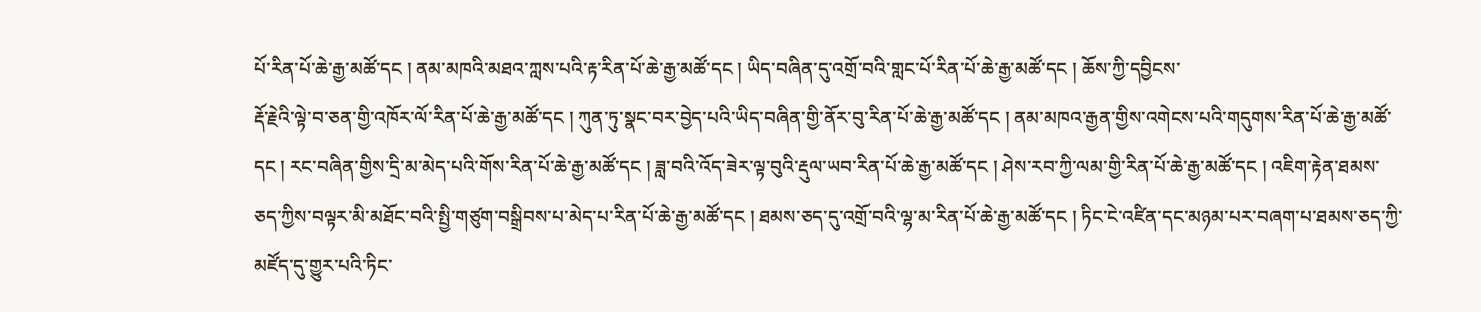པོ་རིན་པོ་ཆེ་རྒྱ་མཚོ་དང ། ནམ་མཁའི་མཐའ་ཀླས་པའི་རྟ་རིན་པོ་ཆེ་རྒྱ་མཚོ་དང ། ཡིད་བཞིན་དུ་འགྲོ་བའི་གླང་པོ་རིན་པོ་ཆེ་རྒྱ་མཚོ་དང ། ཆོས་ཀྱི་དབྱིངས་
རྡོ་རྗེའི་ལྟེ་བ་ཅན་གྱི་འཁོར་ལོ་རིན་པོ་ཆེ་རྒྱ་མཚོ་དང ། ཀུན་ཏུ་སྣང་བར་བྱེད་པའི་ཡིད་བཞིན་གྱི་ནོར་བུ་རིན་པོ་ཆེ་རྒྱ་མཚོ་དང ། ནམ་མཁའ་རྒྱན་གྱིས་འགེངས་པའི་གདུགས་རིན་པོ་ཆེ་རྒྱ་མཚོ་དང ། རང་བཞིན་གྱིས་དྲི་མ་མེད་པའི་གོས་རིན་པོ་ཆེ་རྒྱ་མཚོ་དང ། ཟླ་བའི་འོད་ཟེར་ལྟ་བུའི་རྡུལ་ཡབ་རིན་པོ་ཆེ་རྒྱ་མཚོ་དང ། ཤེས་རབ་ཀྱི་ལམ་གྱི་རིན་པོ་ཆེ་རྒྱ་མཚོ་དང ། འཇིག་རྟེན་ཐམས་ཅད་ཀྱིས་བལྟར་མི་མཐོང་བའི་སྤྱི་གཙུག་བསྒྲིབས་པ་མེད་པ་རིན་པོ་ཆེ་རྒྱ་མཚོ་དང ། ཐམས་ཅད་དུ་འགྲོ་བའི་ལྷ་མ་རིན་པོ་ཆེ་རྒྱ་མཚོ་དང ། ཏིང་ངེ་འཛིན་དང་མཉམ་པར་བཞག་པ་ཐམས་ཅད་ཀྱི་མཛོད་དུ་གྱུར་པའི་ཏིང་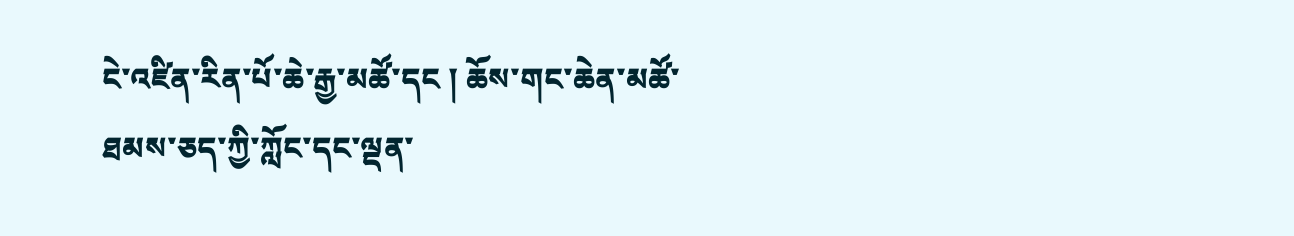ངེ་འཛིན་རིན་པོ་ཆེ་རྒྱ་མཚོ་དང ། ཆོས་གང་ཆེན་མཚོ་ཐམས་ཅད་ཀྱི་ཀློང་དང་ལྡན་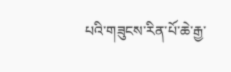པའི་གཟུངས་རིན་པོ་ཆེ་རྒྱ་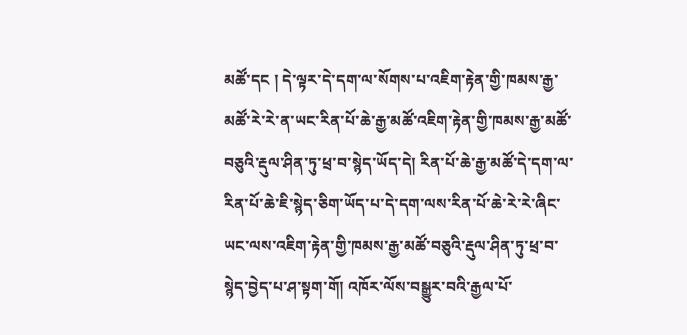མཚོ་དང ། དེ་ལྟར་དེ་དག་ལ་སོགས་པ་འཇིག་རྟེན་གྱི་ཁམས་རྒྱ་མཚོ་རེ་རེ་ན་ཡང་རིན་པོ་ཆེ་རྒྱ་མཚོ་འཇིག་རྟེན་གྱི་ཁམས་རྒྱ་མཚོ་བཅུའི་རྡུལ་ཤིན་ཏུ་ཕྲ་བ་སྙེད་ཡོད་དེ། རིན་པོ་ཆེ་རྒྱ་མཚོ་དེ་དག་ལ་རིན་པོ་ཆེ་ཇི་སྙེད་ཅིག་ཡོད་པ་དེ་དག་ལས་རིན་པོ་ཆེ་རེ་རེ་ཞིང་ཡང་ལས་འཇིག་རྟེན་གྱི་ཁམས་རྒྱ་མཚོ་བཅུའི་རྡུལ་ཤིན་ཏུ་ཕྲ་བ་སྙེད་བྱེད་པ་ཤ་སྟག་གོ། འཁོར་ལོས་བསྒྱུར་བའི་རྒྱལ་པོ་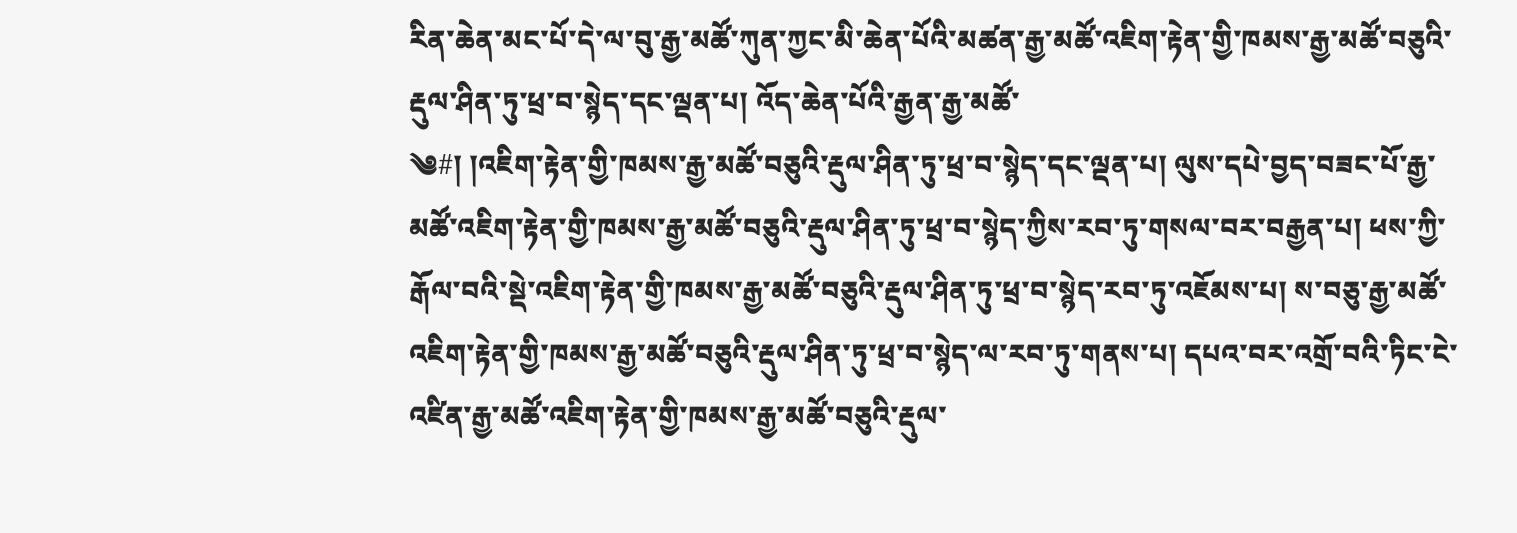རིན་ཆེན་མང་པོ་དེ་ལ་བུ་རྒྱ་མཚོ་ཀུན་ཀྱང་མི་ཆེན་པོའི་མཚན་རྒྱ་མཚོ་འཇིག་རྟེན་གྱི་ཁམས་རྒྱ་མཚོ་བཅུའི་རྡུལ་ཤིན་ཏུ་ཕྲ་བ་སྙེད་དང་ལྡན་པ། འོད་ཆེན་པོའི་རྒྱན་རྒྱ་མཚོ་
༄#། །འཇིག་རྟེན་གྱི་ཁམས་རྒྱ་མཚོ་བཅུའི་རྡུལ་ཤིན་ཏུ་ཕྲ་བ་སྙེད་དང་ལྡན་པ། ལུས་དཔེ་བྱད་བཟང་པོ་རྒྱ་མཚོ་འཇིག་རྟེན་གྱི་ཁམས་རྒྱ་མཚོ་བཅུའི་རྡུལ་ཤིན་ཏུ་ཕྲ་བ་སྙེད་ཀྱིས་རབ་ཏུ་གསལ་བར་བརྒྱན་པ། ཕས་ཀྱི་རྒོལ་བའི་སྡེ་འཇིག་རྟེན་གྱི་ཁམས་རྒྱ་མཚོ་བཅུའི་རྡུལ་ཤིན་ཏུ་ཕྲ་བ་སྙེད་རབ་ཏུ་འཇོམས་པ། ས་བཅུ་རྒྱ་མཚོ་འཇིག་རྟེན་གྱི་ཁམས་རྒྱ་མཚོ་བཅུའི་རྡུལ་ཤིན་ཏུ་ཕྲ་བ་སྙེད་ལ་རབ་ཏུ་གནས་པ། དཔའ་བར་འགྲོ་བའི་ཏིང་ངེ་འཛིན་རྒྱ་མཚོ་འཇིག་རྟེན་གྱི་ཁམས་རྒྱ་མཚོ་བཅུའི་རྡུལ་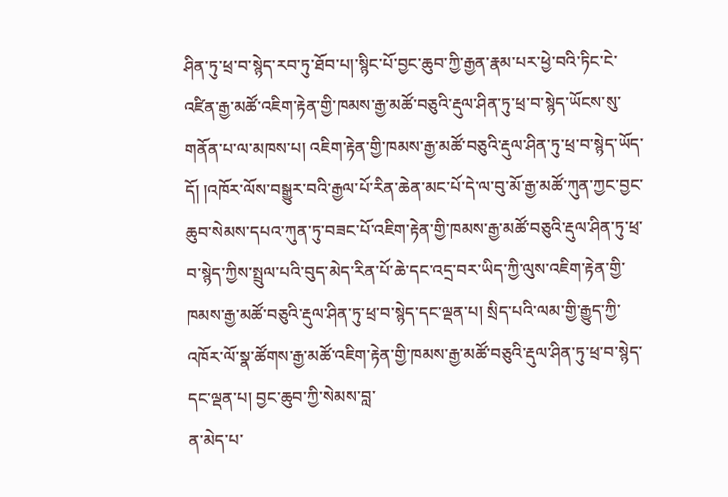ཤིན་ཏུ་ཕྲ་བ་སྙེད་རབ་ཏུ་ཐོབ་པ།་སྙིང་པོ་བྱང་ཆུབ་ཀྱི་རྒྱན་རྣམ་པར་ཕྱེ་བའི་ཏིང་ངེ་འཛིན་རྒྱ་མཚོ་འཇིག་རྟེན་གྱི་ཁམས་རྒྱ་མཚོ་བཅུའི་རྡུལ་ཤིན་ཏུ་ཕྲ་བ་སྙེད་ཡོངས་སུ་གནོན་པ་ལ་མཁས་པ། འཇིག་རྟེན་གྱི་ཁམས་རྒྱ་མཚོ་བཅུའི་རྡུལ་ཤིན་ཏུ་ཕྲ་བ་སྙེད་ཡོད་དོ། །འཁོར་ལོས་བསྒྱུར་བའི་རྒྱལ་པོ་རིན་ཆེན་མང་པོ་དེ་ལ་བུ་མོ་རྒྱ་མཚོ་ཀུན་ཀྱང་བྱང་ཆུབ་སེམས་དཔའ་ཀུན་ཏུ་བཟང་པོ་འཇིག་རྟེན་གྱི་ཁམས་རྒྱ་མཚོ་བཅུའི་རྡུལ་ཤིན་ཏུ་ཕྲ་བ་སྙེད་ཀྱིས་སྤྲུལ་པའི་བུད་མེད་རིན་པོ་ཆེ་དང་འདྲ་བར་ཡིད་ཀྱི་ལུས་འཇིག་རྟེན་གྱི་ཁམས་རྒྱ་མཚོ་བཅུའི་རྡུལ་ཤིན་ཏུ་ཕྲ་བ་སྙེད་དང་ལྡན་པ། སྲིད་པའི་ལམ་གྱི་རྒྱུད་ཀྱི་འཁོར་ལོ་སྣ་ཚོགས་རྒྱ་མཚོ་འཇིག་རྟེན་གྱི་ཁམས་རྒྱ་མཚོ་བཅུའི་རྡུལ་ཤིན་ཏུ་ཕྲ་བ་སྙེད་དང་ལྡན་པ། བྱང་ཆུབ་ཀྱི་སེམས་བླ་
ན་མེད་པ་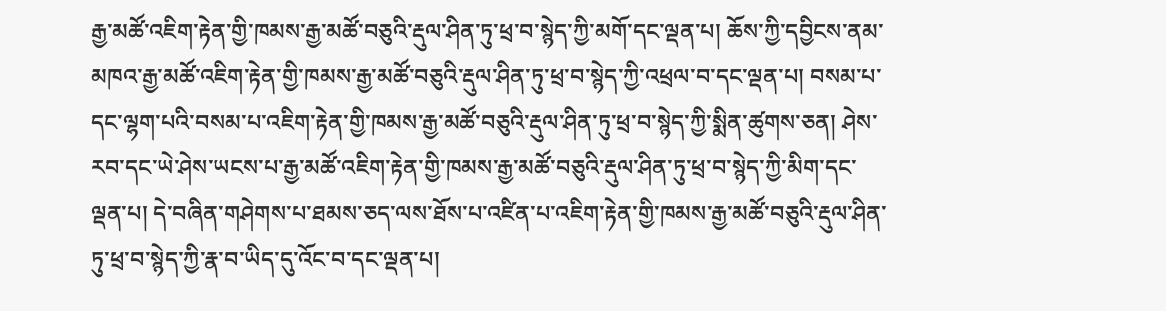རྒྱ་མཚོ་འཇིག་རྟེན་གྱི་ཁམས་རྒྱ་མཚོ་བཅུའི་རྡུལ་ཤིན་ཏུ་ཕྲ་བ་སྙེད་ཀྱི་མགོ་དང་ལྡན་པ། ཆོས་ཀྱི་དབྱིངས་ནམ་མཁའ་རྒྱ་མཚོ་འཇིག་རྟེན་གྱི་ཁམས་རྒྱ་མཚོ་བཅུའི་རྡུལ་ཤིན་ཏུ་ཕྲ་བ་སྙེད་ཀྱི་འཕྲལ་བ་དང་ལྡན་པ། བསམ་པ་དང་ལྷག་པའི་བསམ་པ་འཇིག་རྟེན་གྱི་ཁམས་རྒྱ་མཚོ་བཅུའི་རྡུལ་ཤིན་ཏུ་ཕྲ་བ་སྙེད་ཀྱི་སྨིན་ཚུགས་ཅན། ཤེས་རབ་དང་ཡེ་ཤེས་ཡངས་པ་རྒྱ་མཚོ་འཇིག་རྟེན་གྱི་ཁམས་རྒྱ་མཚོ་བཅུའི་རྡུལ་ཤིན་ཏུ་ཕྲ་བ་སྙེད་ཀྱི་མིག་དང་ལྡན་པ། དེ་བཞིན་གཤེགས་པ་ཐམས་ཅད་ལས་ཐོས་པ་འཛིན་པ་འཇིག་རྟེན་གྱི་ཁམས་རྒྱ་མཚོ་བཅུའི་རྡུལ་ཤིན་ཏུ་ཕྲ་བ་སྙེད་ཀྱི་རྣ་བ་ཡིད་དུ་འོང་བ་དང་ལྡན་པ།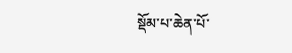སྡོམ་པ་ཆེན་པོ་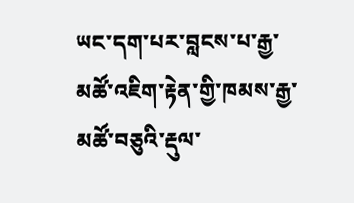ཡང་དག་པར་བླངས་པ་རྒྱ་མཚོ་འཇིག་རྟེན་གྱི་ཁམས་རྒྱ་མཚོ་བཅུའི་རྡུལ་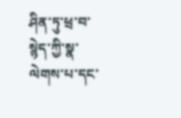ཤིན་ཏུ་ཕྲ་བ་སྙེད་ཀྱི་སྣ་ལེགས་པ་དང་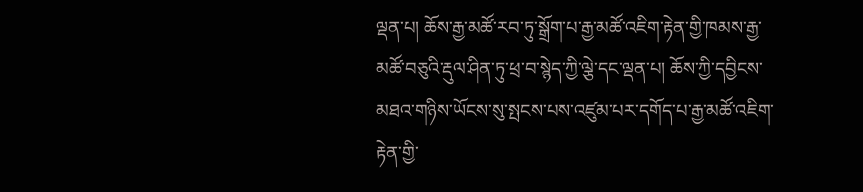ལྡན་པ། ཆོས་རྒྱ་མཚོ་རབ་ཏུ་སྒྲོག་པ་རྒྱ་མཚོ་འཇིག་རྟེན་གྱི་ཁམས་རྒྱ་མཚོ་བཅུའི་རྡུལ་ཤིན་ཏུ་ཕྲ་བ་སྙེད་ཀྱི་ལྕེ་དང་ལྡན་པ། ཆོས་ཀྱི་དབྱིངས་མཐའ་གཉིས་ཡོངས་སུ་སྤངས་པས་འཛུམ་པར་དགོད་པ་རྒྱ་མཚོ་འཇིག་རྟེན་གྱི་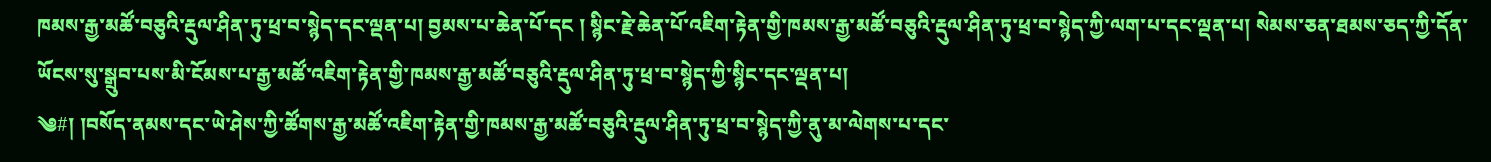ཁམས་རྒྱ་མཚོ་བཅུའི་རྡུལ་ཤིན་ཏུ་ཕྲ་བ་སྙེད་དང་ལྡན་པ། བྱམས་པ་ཆེན་པོ་དང ། སྙིང་རྗེ་ཆེན་པོ་འཇིག་རྟེན་གྱི་ཁམས་རྒྱ་མཚོ་བཅུའི་རྡུལ་ཤིན་ཏུ་ཕྲ་བ་སྙེད་ཀྱི་ལག་པ་དང་ལྡན་པ། སེམས་ཅན་ཐམས་ཅད་ཀྱི་དོན་ཡོངས་སུ་སྒྲུབ་པས་མི་ངོམས་པ་རྒྱ་མཚོ་འཇིག་རྟེན་གྱི་ཁམས་རྒྱ་མཚོ་བཅུའི་རྡུལ་ཤིན་ཏུ་ཕྲ་བ་སྙེད་ཀྱི་སྙིང་དང་ལྡན་པ།
༄#། །བསོད་ནམས་དང་ཡེ་ཤེས་ཀྱི་ཚོགས་རྒྱ་མཚོ་འཇིག་རྟེན་གྱི་ཁམས་རྒྱ་མཚོ་བཅུའི་རྡུལ་ཤིན་ཏུ་ཕྲ་བ་སྙེད་ཀྱི་ནུ་མ་ལེགས་པ་དང་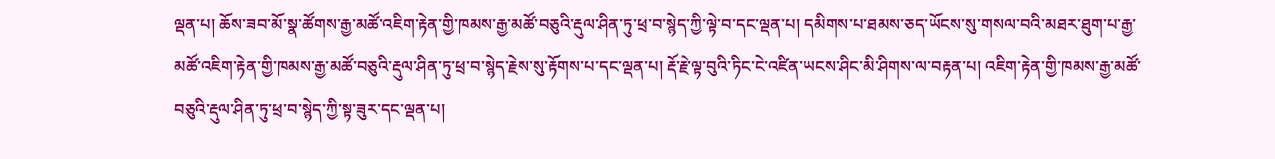ལྡན་པ། ཆོས་ཟབ་མོ་སྣ་ཚོགས་རྒྱ་མཚོ་འཇིག་རྟེན་གྱི་ཁམས་རྒྱ་མཚོ་བཅུའི་རྡུལ་ཤིན་ཏུ་ཕྲ་བ་སྙེད་ཀྱི་ལྟེ་བ་དང་ལྡན་པ། དམིགས་པ་ཐམས་ཅད་ཡོངས་སུ་གསལ་བའི་མཐར་ཐུག་པ་རྒྱ་མཚོ་འཇིག་རྟེན་གྱི་ཁམས་རྒྱ་མཚོ་བཅུའི་རྡུལ་ཤིན་ཏུ་ཕྲ་བ་སྙེད་རྗེས་སུ་རྟོགས་པ་དང་ལྡན་པ། རྡོ་རྗེ་ལྟ་བུའི་ཏིང་ངེ་འཛིན་ཡངས་ཤིང་མི་ཤིགས་ལ་བརྟན་པ། འཇིག་རྟེན་གྱི་ཁམས་རྒྱ་མཚོ་བཅུའི་རྡུལ་ཤིན་ཏུ་ཕྲ་བ་སྙེད་ཀྱི་སྟ་ཟུར་དང་ལྡན་པ།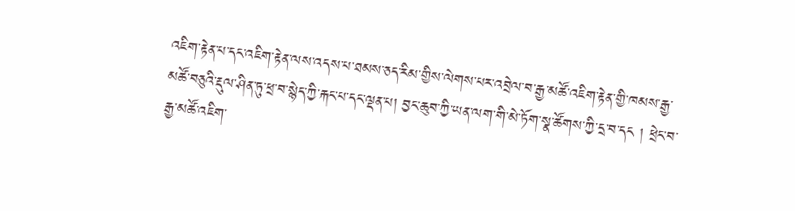འཇིག་རྟེན་པ་དང་འཇིག་རྟེན་ལས་འདས་པ་ཐམས་ཅད་རིམ་གྱིས་ལེགས་པར་འབྲེལ་བ་རྒྱ་མཚོ་འཇིག་རྟེན་གྱི་ཁམས་རྒྱ་མཚོ་བཅུའི་རྡུལ་ཤིན་ཏུ་ཕྲ་བ་སྙེད་ཀྱི་རྐང་པ་དང་ལྡན་པ། བྱང་ཆུབ་ཀྱི་ཡན་ལག་གི་མེ་ཏོག་སྣ་ཚོགས་ཀྱི་དྲ་བ་དང ། ཕྲེང་བ་རྒྱ་མཚོ་འཇིག་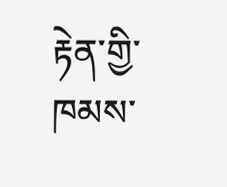རྟེན་གྱི་ཁམས་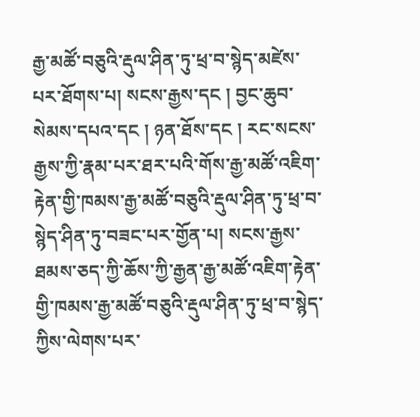རྒྱ་མཚོ་བཅུའི་རྡུལ་ཤིན་ཏུ་ཕྲ་བ་སྙེད་མཛེས་པར་ཐོགས་པ། སངས་རྒྱས་དང ། བྱང་ཆུབ་སེམས་དཔའ་དང ། ཉན་ཐོས་དང ། རང་སངས་རྒྱས་ཀྱི་རྣམ་པར་ཐར་པའི་གོས་རྒྱ་མཚོ་འཇིག་རྟེན་གྱི་ཁམས་རྒྱ་མཚོ་བཅུའི་རྡུལ་ཤིན་ཏུ་ཕྲ་བ་སྙེད་ཤིན་ཏུ་བཟང་པར་གྱོན་པ། སངས་རྒྱས་ཐམས་ཅད་ཀྱི་ཆོས་ཀྱི་རྒྱན་རྒྱ་མཚོ་འཇིག་རྟེན་གྱི་ཁམས་རྒྱ་མཚོ་བཅུའི་རྡུལ་ཤིན་ཏུ་ཕྲ་བ་སྙེད་ཀྱིས་ལེགས་པར་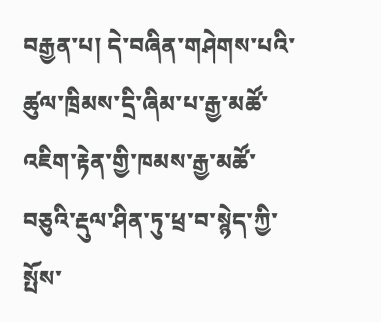བརྒྱན་པ། དེ་བཞིན་གཤེགས་པའི་ཚུལ་ཁྲིམས་དྲི་ཞིམ་པ་རྒྱ་མཚོ་འཇིག་རྟེན་གྱི་ཁམས་རྒྱ་མཚོ་བཅུའི་རྡུལ་ཤིན་ཏུ་ཕྲ་བ་སྙེད་ཀྱི་སྤོས་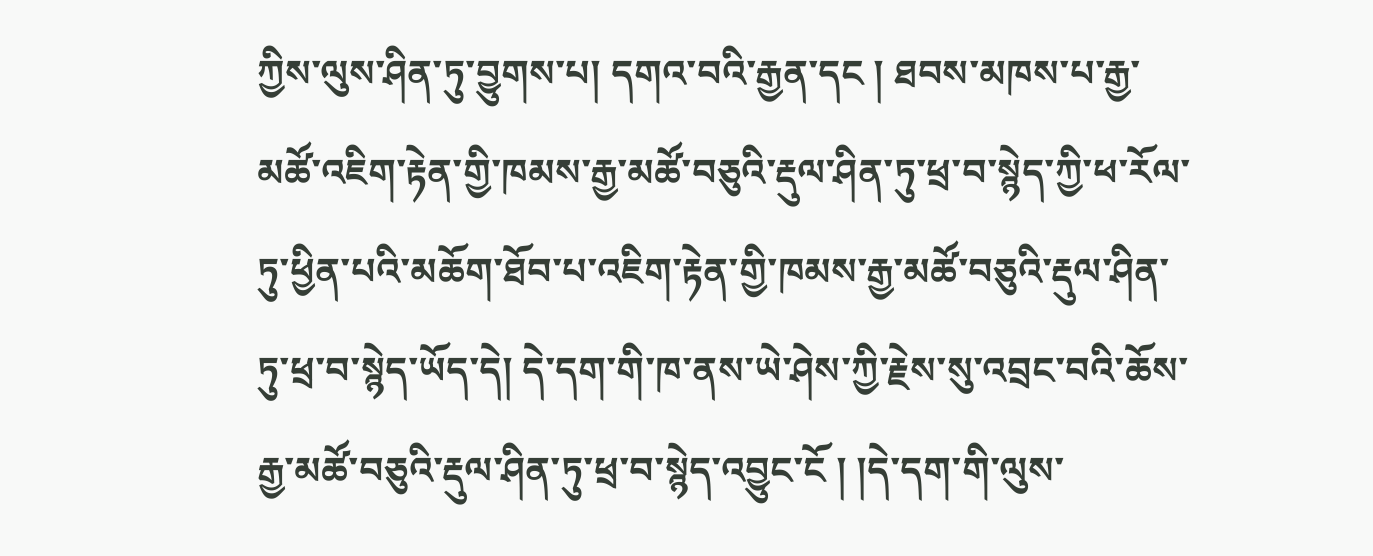ཀྱིས་ལུས་ཤིན་ཏུ་བྱུགས་པ། དགའ་བའི་རྒྱན་དང ། ཐབས་མཁས་པ་རྒྱ་མཚོ་འཇིག་རྟེན་གྱི་ཁམས་རྒྱ་མཚོ་བཅུའི་རྡུལ་ཤིན་ཏུ་ཕྲ་བ་སྙེད་ཀྱི་ཕ་རོལ་ཏུ་ཕྱིན་པའི་མཆོག་ཐོབ་པ་འཇིག་རྟེན་གྱི་ཁམས་རྒྱ་མཚོ་བཅུའི་རྡུལ་ཤིན་ཏུ་ཕྲ་བ་སྙེད་ཡོད་དེ། དེ་དག་གི་ཁ་ནས་ཡེ་ཤེས་ཀྱི་རྗེས་སུ་འབྲང་བའི་ཆོས་རྒྱ་མཚོ་བཅུའི་རྡུལ་ཤིན་ཏུ་ཕྲ་བ་སྙེད་འབྱུང་ངོ ། །དེ་དག་གི་ལུས་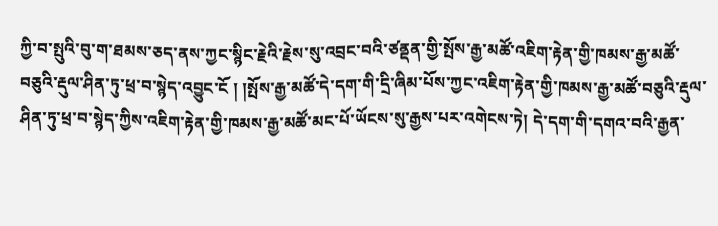ཀྱི་བ་སྤུའི་བུ་ག་ཐམས་ཅད་ནས་ཀྱང་སྙིང་རྗེའི་རྗེས་སུ་འབྲང་བའི་ཙནྡན་གྱི་སྤོས་རྒྱ་མཚོ་འཇིག་རྟེན་གྱི་ཁམས་རྒྱ་མཚོ་བཅུའི་རྡུལ་ཤིན་ཏུ་ཕྲ་བ་སྙེད་འབྱུང་ངོ ། །སྤོས་རྒྱ་མཚོ་དེ་དག་གི་དྲི་ཞིམ་པོས་ཀྱང་འཇིག་རྟེན་གྱི་ཁམས་རྒྱ་མཚོ་བཅུའི་རྡུལ་ཤིན་ཏུ་ཕྲ་བ་སྙེད་ཀྱིས་འཇིག་རྟེན་གྱི་ཁམས་རྒྱ་མཚོ་མང་པོ་ཡོངས་སུ་རྒྱས་པར་འགེངས་ཏེ། དེ་དག་གི་དགའ་བའི་རྒྱན་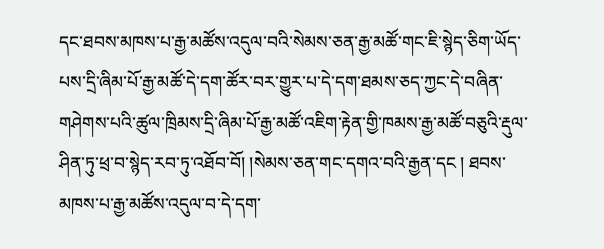དང་ཐབས་མཁས་པ་རྒྱ་མཚོས་འདུལ་བའི་སེམས་ཅན་རྒྱ་མཚོ་གང་ཇི་སྙེད་ཅིག་ཡོད་པས་དྲི་ཞིམ་པོ་རྒྱ་མཚོ་དེ་དག་ཚོར་བར་གྱུར་པ་དེ་དག་ཐམས་ཅད་ཀྱང་དེ་བཞིན་གཤེགས་པའི་ཚུལ་ཁྲིམས་དྲི་ཞིམ་པོ་རྒྱ་མཚོ་འཇིག་རྟེན་གྱི་ཁམས་རྒྱ་མཚོ་བཅུའི་རྡུལ་ཤིན་ཏུ་ཕྲ་བ་སྙེད་རབ་ཏུ་འཐོབ་བོ། །སེམས་ཅན་གང་དགའ་བའི་རྒྱན་དང ། ཐབས་མཁས་པ་རྒྱ་མཚོས་འདུལ་བ་དེ་དག་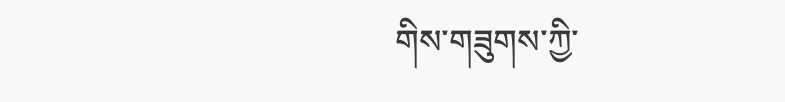གིས་གཟུགས་ཀྱི་